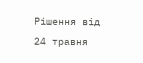Рішення від 24 травня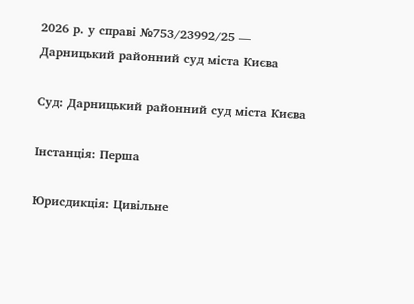2026 р. у справі №753/23992/25 — Дарницький районний суд міста Києва

Суд: Дарницький районний суд міста Києва

Інстанція: Перша

Юрисдикція: Цивільне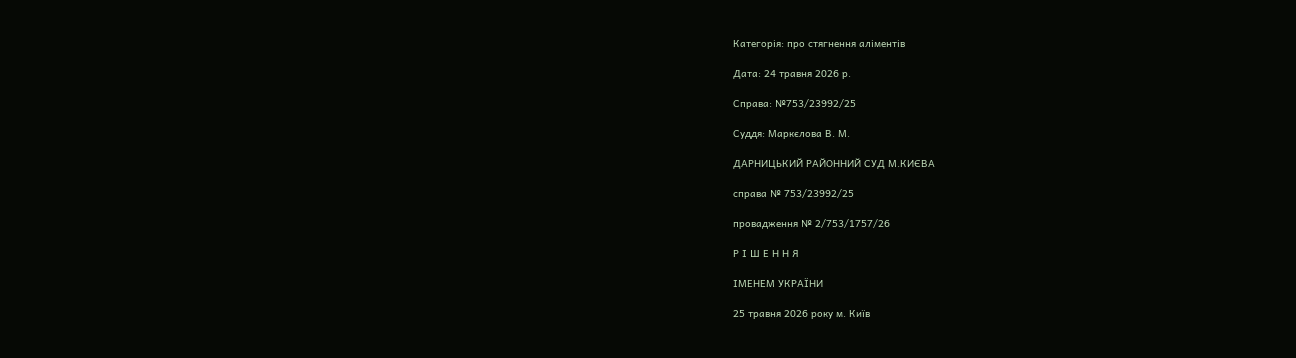Категорія: про стягнення аліментів

Дата: 24 травня 2026 р.

Справа: №753/23992/25

Суддя: Маркєлова В. М.

ДАРНИЦЬКИЙ РАЙОННИЙ СУД М.КИЄВА

справа № 753/23992/25

провадження № 2/753/1757/26

Р І Ш Е Н Н Я

ІМЕНЕМ УКРАЇНИ

25 травня 2026 року м. Київ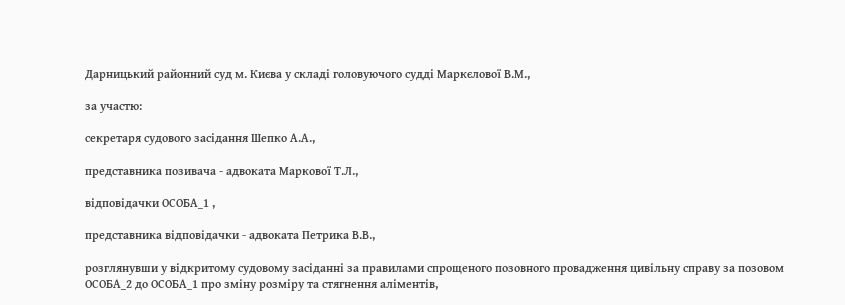Дарницький районний суд м. Києва у складі головуючого судді Маркєлової В.М.,

за участю:

секретаря судового засідання Шепко А.А.,

представника позивача - адвоката Маркової Т.Л.,

відповідачки ОСОБА_1 ,

представника відповідачки - адвоката Петрика В.В.,

розглянувши у відкритому судовому засіданні за правилами спрощеного позовного провадження цивільну справу за позовом ОСОБА_2 до ОСОБА_1 про зміну розміру та стягнення аліментів,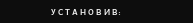У С Т А Н О В И В: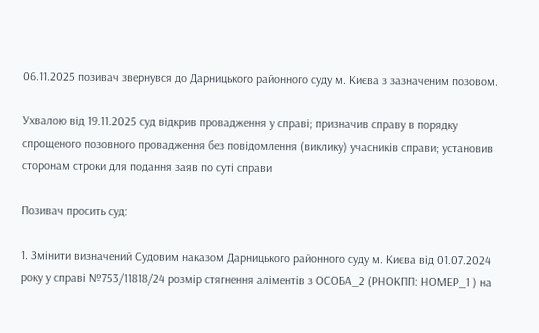06.11.2025 позивач звернувся до Дарницького районного суду м. Києва з зазначеним позовом.

Ухвалою від 19.11.2025 суд відкрив провадження у справі; призначив справу в порядку спрощеного позовного провадження без повідомлення (виклику) учасників справи; установив сторонам строки для подання заяв по суті справи

Позивач просить суд:

1. Змінити визначений Судовим наказом Дарницького районного суду м. Києва від 01.07.2024 року у справі №753/11818/24 розмір стягнення аліментів з ОСОБА_2 (РНОКПП: НОМЕР_1 ) на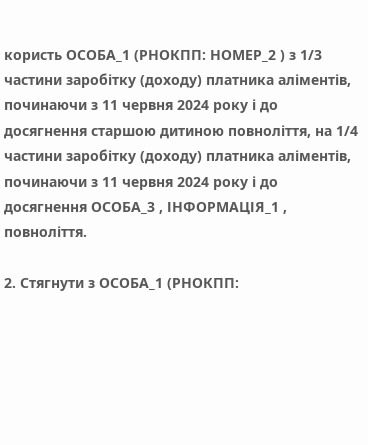користь ОСОБА_1 (РНОКПП: НОМЕР_2 ) з 1/3 частини заробітку (доходу) платника аліментів, починаючи з 11 червня 2024 року і до досягнення старшою дитиною повноліття, на 1/4 частини заробітку (доходу) платника аліментів, починаючи з 11 червня 2024 року і до досягнення ОСОБА_3 , ІНФОРМАЦІЯ_1 , повноліття.

2. Стягнути з ОСОБА_1 (РНОКПП: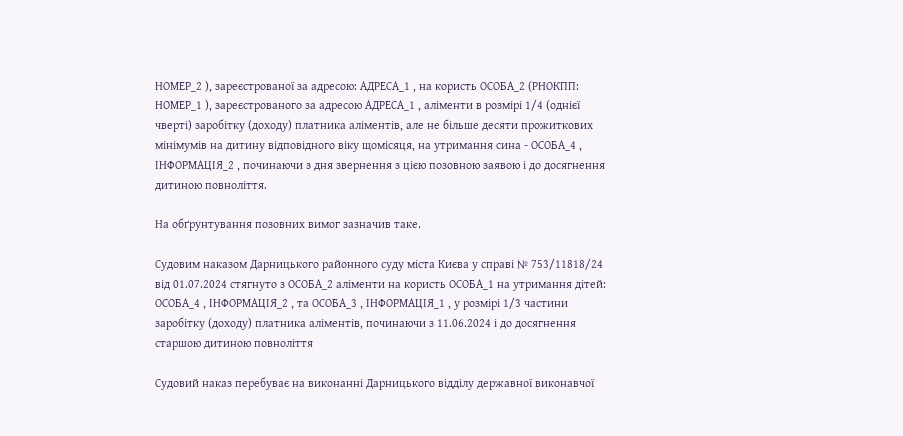НОМЕР_2 ), зареєстрованої за адресою: АДРЕСА_1 , на користь ОСОБА_2 (РНОКПП: НОМЕР_1 ), зареєстрованого за адресою АДРЕСА_1 , аліменти в розмірі 1/4 (однієї чверті) заробітку (доходу) платника аліментів, але не більше десяти прожиткових мінімумів на дитину відповідного віку щомісяця, на утримання сина - ОСОБА_4 , ІНФОРМАЦІЯ_2 , починаючи з дня звернення з цією позовною заявою і до досягнення дитиною повноліття.

На обґрунтування позовних вимог зазначив таке.

Судовим наказом Дарницького районного суду міста Києва у справі № 753/11818/24 від 01.07.2024 стягнуто з ОСОБА_2 аліменти на користь ОСОБА_1 на утримання дітей: ОСОБА_4 , ІНФОРМАЦІЯ_2 , та ОСОБА_3 , ІНФОРМАЦІЯ_1 , у розмірі 1/3 частини заробітку (доходу) платника аліментів, починаючи з 11.06.2024 і до досягнення старшою дитиною повноліття

Судовий наказ перебуває на виконанні Дарницького відділу державної виконавчої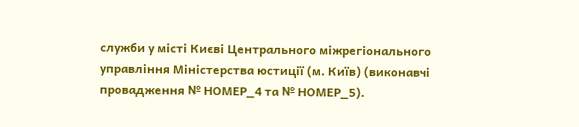служби у місті Києві Центрального міжрегіонального управління Міністерства юстиції (м. Київ) (виконавчі провадження № НОМЕР_4 та № НОМЕР_5).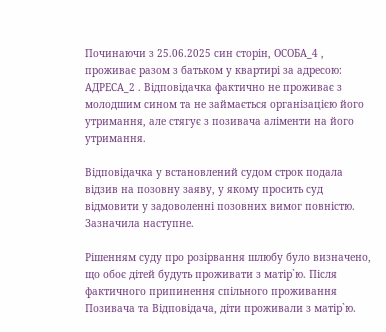Починаючи з 25.06.2025 син сторін, ОСОБА_4 , проживає разом з батьком у квартирі за адресою: АДРЕСА_2 . Відповідачка фактично не проживає з молодшим сином та не займається організацією його утримання, але стягує з позивача аліменти на його утримання.

Відповідачка у встановлений судом строк подала відзив на позовну заяву, у якому просить суд відмовити у задоволенні позовних вимог повністю. Зазначила наступне.

Рішенням суду про розірвання шлюбу було визначено, що обоє дітей будуть проживати з матір`ю. Після фактичного припинення спільного проживання Позивача та Відповідача, діти проживали з матір`ю.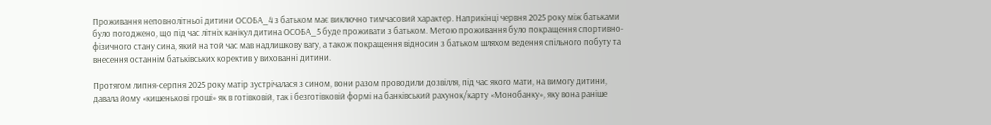Проживання неповнолітньої дитини ОСОБА_4 з батьком має виключно тимчасовий характер. Наприкінці червня 2025 року між батьками було погоджено, що під час літніх канікул дитина ОСОБА_5 буде проживати з батьком. Метою проживання було покращення спортивно-фізичного стану сина, який на той час мав надлишкову вагу, а також покращення відносин з батьком шляхом ведення спільного побуту та внесення останнім батьківських коректив у вихованні дитини.

Протягом липня-серпня 2025 року матір зустрічалася з сином, вони разом проводили дозвілля, під час якого мати, на вимогу дитини, давала йому «кишенькові гроші» як в готівковій, так і безготівковій формі на банківський рахунок/карту «Монобанку», яку вона раніше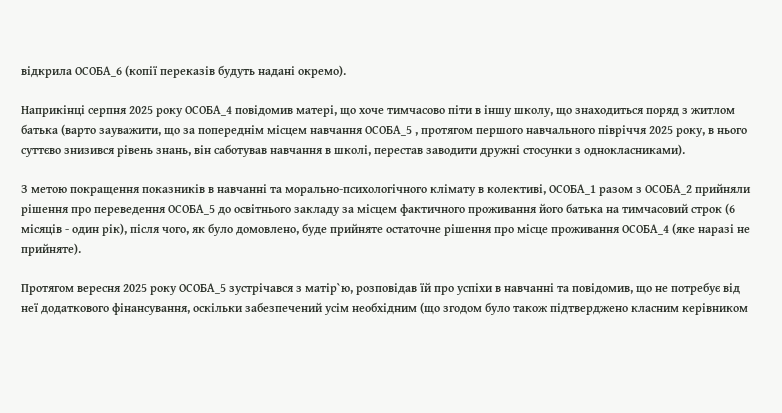відкрила ОСОБА_6 (копії переказів будуть надані окремо).

Наприкінці серпня 2025 року ОСОБА_4 повідомив матері, що хоче тимчасово піти в іншу школу, що знаходиться поряд з житлом батька (варто зауважити, що за попереднім місцем навчання ОСОБА_5 , протягом першого навчального півріччя 2025 року, в нього суттєво знизився рівень знань, він саботував навчання в школі, перестав заводити дружні стосунки з однокласниками).

З метою покращення показників в навчанні та морально-психологічного клімату в колективі, ОСОБА_1 разом з ОСОБА_2 прийняли рішення про переведення ОСОБА_5 до освітнього закладу за місцем фактичного проживання його батька на тимчасовий строк (6 місяців - один рік), після чого, як було домовлено, буде прийняте остаточне рішення про місце проживання ОСОБА_4 (яке наразі не прийняте).

Протягом вересня 2025 року ОСОБА_5 зустрічався з матір`ю, розповідав їй про успіхи в навчанні та повідомив, що не потребує від неї додаткового фінансування, оскільки забезпечений усім необхідним (що згодом було також підтверджено класним керівником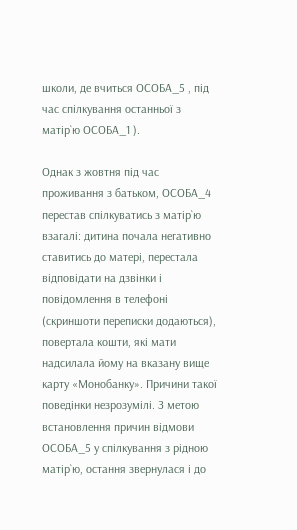школи, де вчиться ОСОБА_5 , під час спілкування останньої з матір`ю ОСОБА_1 ).

Однак з жовтня під час проживання з батьком, ОСОБА_4 перестав спілкуватись з матір`ю взагалі: дитина почала негативно ставитись до матері, перестала відповідати на дзвінки і повідомлення в телефоні (скриншоти переписки додаються), повертала кошти, які мати надсилала йому на вказану вище карту «Монобанку». Причини такої поведінки незрозумілі. З метою встановлення причин відмови ОСОБА_5 у спілкування з рідною матір`ю, остання звернулася і до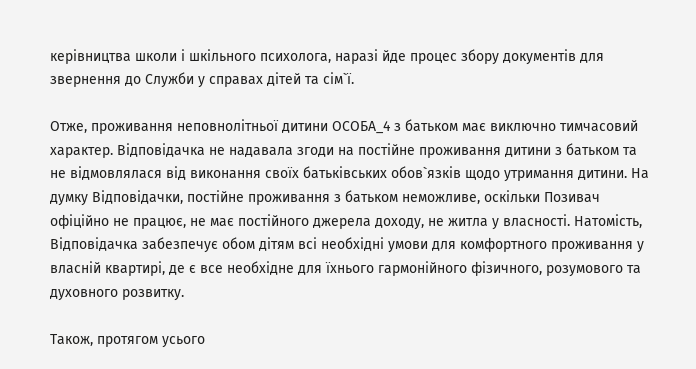керівництва школи і шкільного психолога, наразі йде процес збору документів для звернення до Служби у справах дітей та сім`ї.

Отже, проживання неповнолітньої дитини ОСОБА_4 з батьком має виключно тимчасовий характер. Відповідачка не надавала згоди на постійне проживання дитини з батьком та не відмовлялася від виконання своїх батьківських обов`язків щодо утримання дитини. На думку Відповідачки, постійне проживання з батьком неможливе, оскільки Позивач офіційно не працює, не має постійного джерела доходу, не житла у власності. Натомість, Відповідачка забезпечує обом дітям всі необхідні умови для комфортного проживання у власній квартирі, де є все необхідне для їхнього гармонійного фізичного, розумового та духовного розвитку.

Також, протягом усього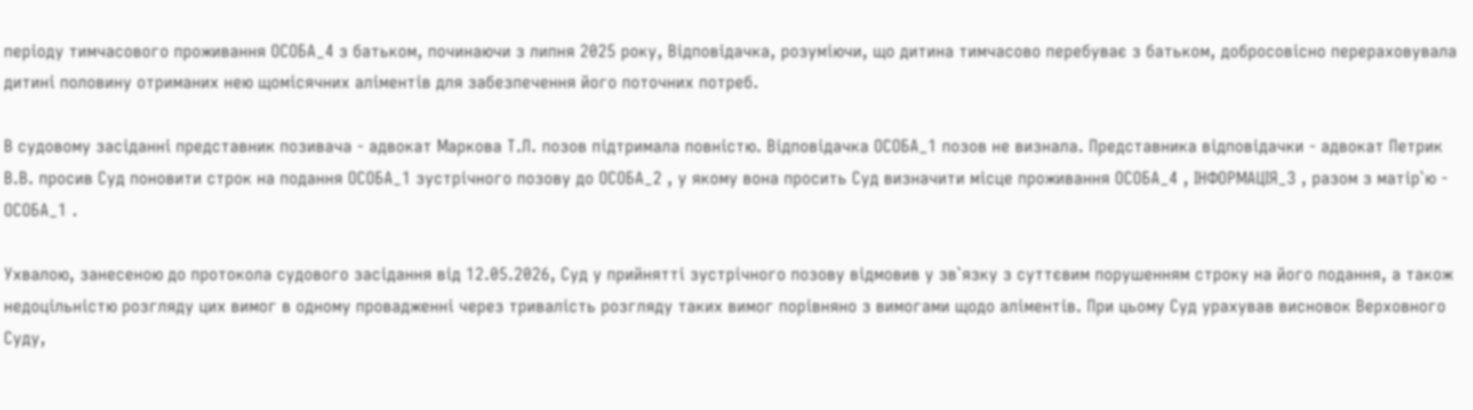періоду тимчасового проживання ОСОБА_4 з батьком, починаючи з липня 2025 року, Відповідачка, розуміючи, що дитина тимчасово перебуває з батьком, добросовісно перераховувала дитині половину отриманих нею щомісячних аліментів для забезпечення його поточних потреб.

В судовому засіданні представник позивача - адвокат Маркова Т.Л. позов підтримала повністю. Відповідачка ОСОБА_1 позов не визнала. Представника відповідачки - адвокат Петрик В.В. просив Суд поновити строк на подання ОСОБА_1 зустрічного позову до ОСОБА_2 , у якому вона просить Суд визначити місце проживання ОСОБА_4 , ІНФОРМАЦІЯ_3 , разом з матір`ю - ОСОБА_1 .

Ухвалою, занесеною до протокола судового засідання від 12.05.2026, Суд у прийнятті зустрічного позову відмовив у зв`язку з суттєвим порушенням строку на його подання, а також недоцільністю розгляду цих вимог в одному провадженні через тривалість розгляду таких вимог порівняно з вимогами щодо аліментів. При цьому Суд урахував висновок Верховного Суду,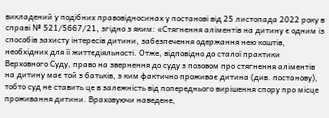викладений у подібних правовідносинах у постанові від 25 листопада 2022 року в справі № 521/5667/21, згідно з яким: «Стягнення аліментів на дитину є одним із способів захисту інтересів дитини, забезпечення одержання нею коштів, необхідних для її життєдіяльності. Отже, відповідно до сталої практики Верховного Суду, право на звернення до суду з позовом про стягнення аліментів на дитину має той з батьків, з ким фактично проживає дитина (див. постанову), тобто суд не ставить це в залежність від попереднього вирішення спору про місце проживання дитини. Враховуючи наведене,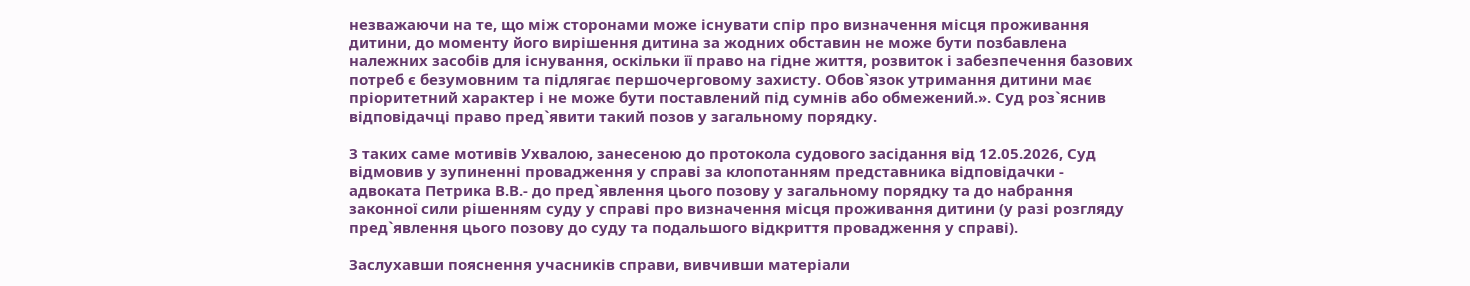незважаючи на те, що між сторонами може існувати спір про визначення місця проживання дитини, до моменту його вирішення дитина за жодних обставин не може бути позбавлена належних засобів для існування, оскільки її право на гідне життя, розвиток і забезпечення базових потреб є безумовним та підлягає першочерговому захисту. Обов`язок утримання дитини має пріоритетний характер і не може бути поставлений під сумнів або обмежений.». Суд роз`яснив відповідачці право пред`явити такий позов у загальному порядку.

З таких саме мотивів Ухвалою, занесеною до протокола судового засідання від 12.05.2026, Суд відмовив у зупиненні провадження у справі за клопотанням представника відповідачки - адвоката Петрика В.В.- до пред`явлення цього позову у загальному порядку та до набрання законної сили рішенням суду у справі про визначення місця проживання дитини (у разі розгляду пред`явлення цього позову до суду та подальшого відкриття провадження у справі).

Заслухавши пояснення учасників справи, вивчивши матеріали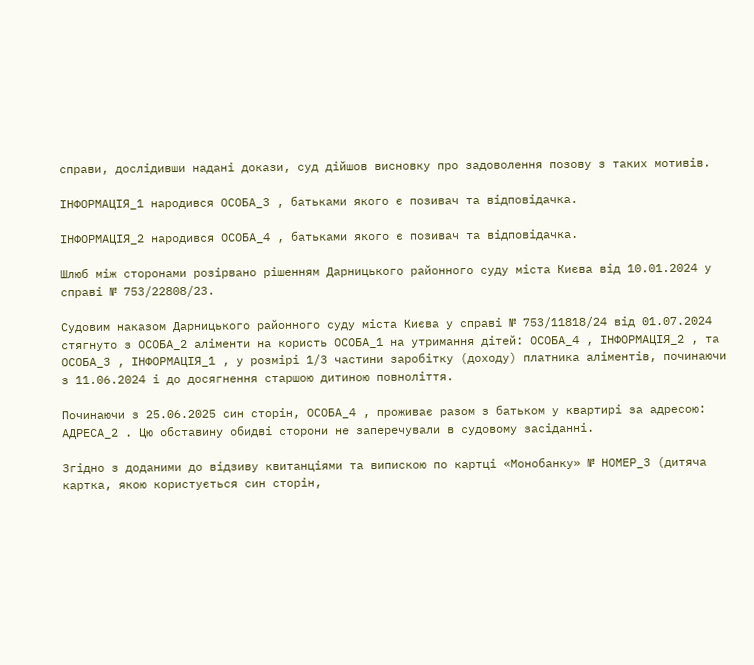справи, дослідивши надані докази, суд дійшов висновку про задоволення позову з таких мотивів.

ІНФОРМАЦІЯ_1 народився ОСОБА_3 , батьками якого є позивач та відповідачка.

ІНФОРМАЦІЯ_2 народився ОСОБА_4 , батьками якого є позивач та відповідачка.

Шлюб між сторонами розірвано рішенням Дарницького районного суду міста Києва від 10.01.2024 у справі № 753/22808/23.

Судовим наказом Дарницького районного суду міста Києва у справі № 753/11818/24 від 01.07.2024 стягнуто з ОСОБА_2 аліменти на користь ОСОБА_1 на утримання дітей: ОСОБА_4 , ІНФОРМАЦІЯ_2 , та ОСОБА_3 , ІНФОРМАЦІЯ_1 , у розмірі 1/3 частини заробітку (доходу) платника аліментів, починаючи з 11.06.2024 і до досягнення старшою дитиною повноліття.

Починаючи з 25.06.2025 син сторін, ОСОБА_4 , проживає разом з батьком у квартирі за адресою: АДРЕСА_2 . Цю обставину обидві сторони не заперечували в судовому засіданні.

Згідно з доданими до відзиву квитанціями та випискою по картці «Монобанку» № НОМЕР_3 (дитяча картка, якою користується син сторін,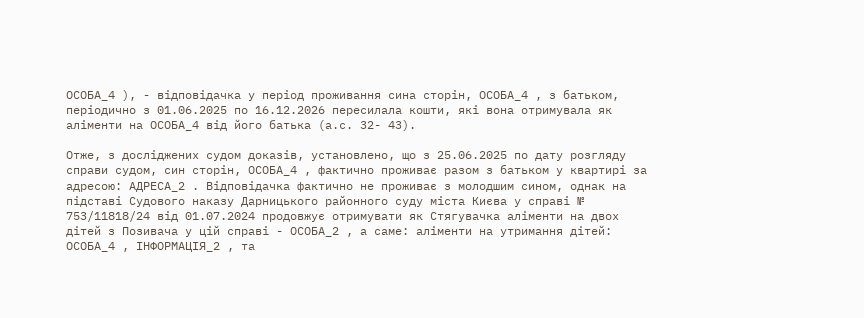ОСОБА_4 ), - відповідачка у період проживання сина сторін, ОСОБА_4 , з батьком, періодично з 01.06.2025 по 16.12.2026 пересилала кошти, які вона отримувала як аліменти на ОСОБА_4 від його батька (а.с. 32- 43).

Отже, з досліджених судом доказів, установлено, що з 25.06.2025 по дату розгляду справи судом, син сторін, ОСОБА_4 , фактично проживає разом з батьком у квартирі за адресою: АДРЕСА_2 . Відповідачка фактично не проживає з молодшим сином, однак на підставі Судового наказу Дарницького районного суду міста Києва у справі № 753/11818/24 від 01.07.2024 продовжує отримувати як Стягувачка аліменти на двох дітей з Позивача у цій справі - ОСОБА_2 , а саме: аліменти на утримання дітей: ОСОБА_4 , ІНФОРМАЦІЯ_2 , та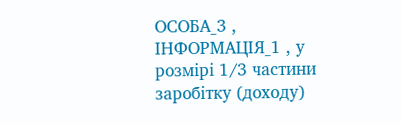ОСОБА_3 , ІНФОРМАЦІЯ_1 , у розмірі 1/3 частини заробітку (доходу)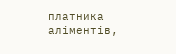платника аліментів,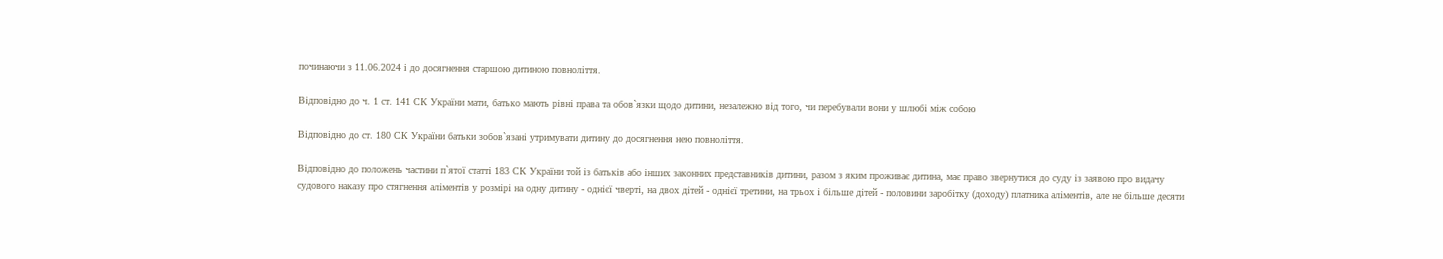починаючи з 11.06.2024 і до досягнення старшою дитиною повноліття.

Відповідно до ч. 1 ст. 141 СК України мати, батько мають рівні права та обов`язки щодо дитини, незалежно від того, чи перебували вони у шлюбі між собою

Відповідно до ст. 180 СК України батьки зобов`язані утримувати дитину до досягнення нею повноліття.

Відповідно до положень частини п`ятої статті 183 СК України той із батьків або інших законних представників дитини, разом з яким проживає дитина, має право звернутися до суду із заявою про видачу судового наказу про стягнення аліментів у розмірі на одну дитину - однієї чверті, на двох дітей - однієї третини, на трьох і більше дітей - половини заробітку (доходу) платника аліментів, але не більше десяти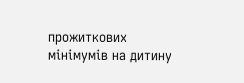прожиткових мінімумів на дитину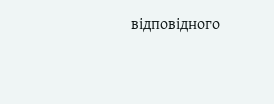відповідного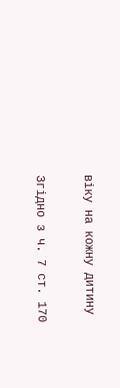віку на кожну дитину

Згідно з ч. 7 ст. 170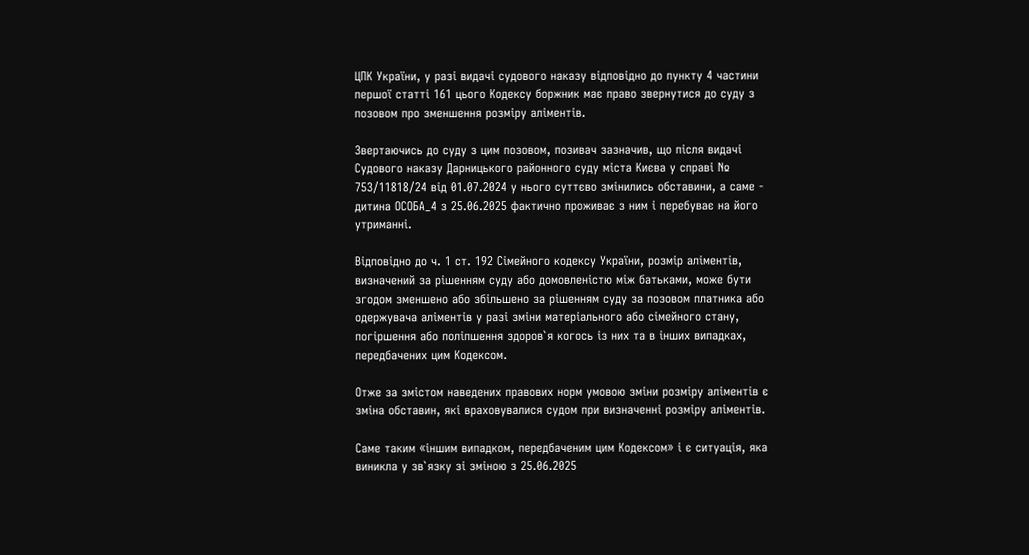ЦПК України, у разі видачі судового наказу відповідно до пункту 4 частини першої статті 161 цього Кодексу боржник має право звернутися до суду з позовом про зменшення розміру аліментів.

Звертаючись до суду з цим позовом, позивач зазначив, що після видачі Судового наказу Дарницького районного суду міста Києва у справі № 753/11818/24 від 01.07.2024 у нього суттєво змінились обставини, а саме - дитина ОСОБА_4 з 25.06.2025 фактично проживає з ним і перебуває на його утриманні.

Відповідно до ч. 1 ст. 192 Сімейного кодексу України, розмір аліментів, визначений за рішенням суду або домовленістю між батьками, може бути згодом зменшено або збільшено за рішенням суду за позовом платника або одержувача аліментів у разі зміни матеріального або сімейного стану, погіршення або поліпшення здоров`я когось із них та в інших випадках, передбачених цим Кодексом.

Отже за змістом наведених правових норм умовою зміни розміру аліментів є зміна обставин, які враховувалися судом при визначенні розміру аліментів.

Саме таким «іншим випадком, передбаченим цим Кодексом» і є ситуація, яка виникла у зв`язку зі зміною з 25.06.2025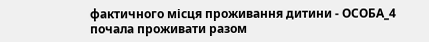фактичного місця проживання дитини - ОСОБА_4 почала проживати разом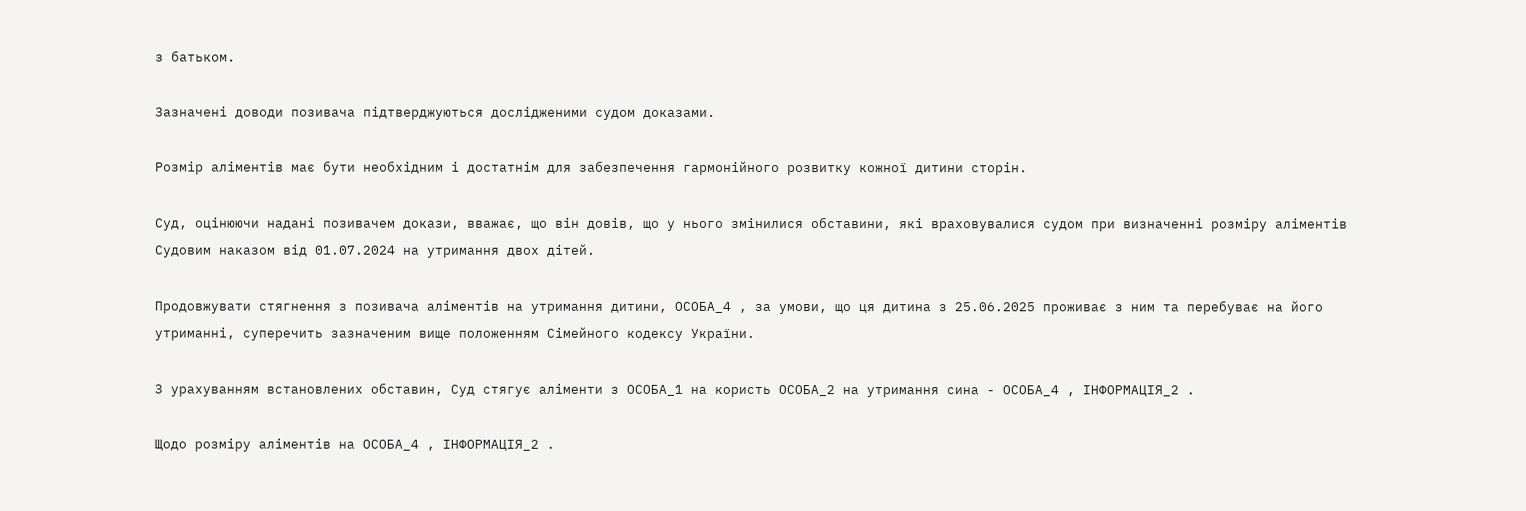з батьком.

Зазначені доводи позивача підтверджуються дослідженими судом доказами.

Розмір аліментів має бути необхідним і достатнім для забезпечення гармонійного розвитку кожної дитини сторін.

Суд, оцінюючи надані позивачем докази, вважає, що він довів, що у нього змінилися обставини, які враховувалися судом при визначенні розміру аліментів Судовим наказом від 01.07.2024 на утримання двох дітей.

Продовжувати стягнення з позивача аліментів на утримання дитини, ОСОБА_4 , за умови, що ця дитина з 25.06.2025 проживає з ним та перебуває на його утриманні, суперечить зазначеним вище положенням Сімейного кодексу України.

З урахуванням встановлених обставин, Суд стягує аліменти з ОСОБА_1 на користь ОСОБА_2 на утримання сина - ОСОБА_4 , ІНФОРМАЦІЯ_2 .

Щодо розміру аліментів на ОСОБА_4 , ІНФОРМАЦІЯ_2 .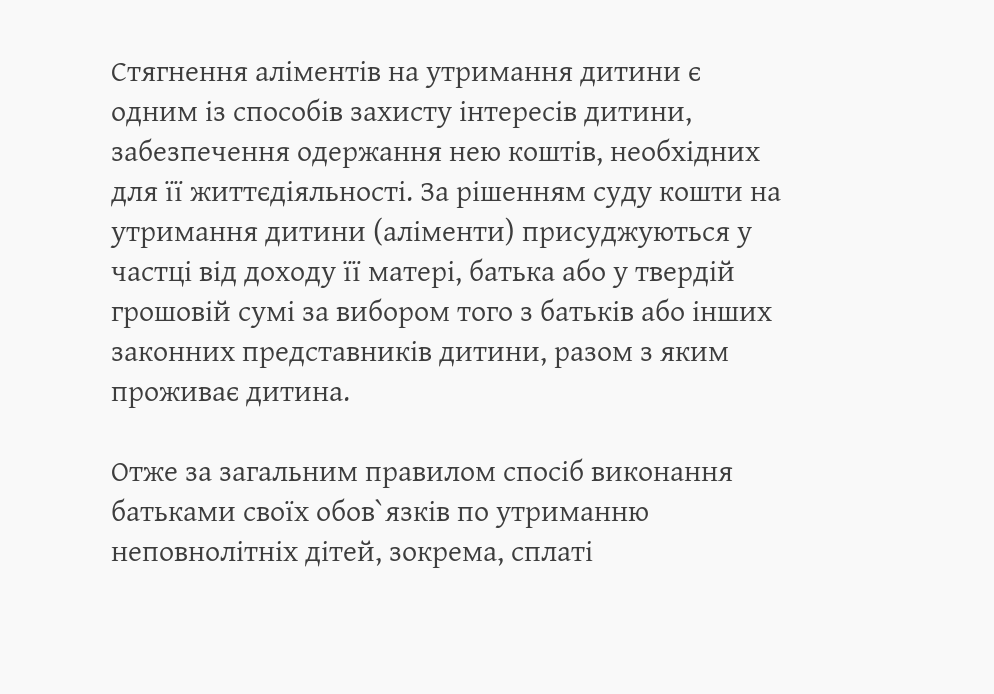Стягнення аліментів на утримання дитини є одним із способів захисту інтересів дитини, забезпечення одержання нею коштів, необхідних для її життєдіяльності. За рішенням суду кошти на утримання дитини (аліменти) присуджуються у частці від доходу її матері, батька або у твердій грошовій сумі за вибором того з батьків або інших законних представників дитини, разом з яким проживає дитина.

Отже за загальним правилом спосіб виконання батьками своїх обов`язків по утриманню неповнолітніх дітей, зокрема, сплаті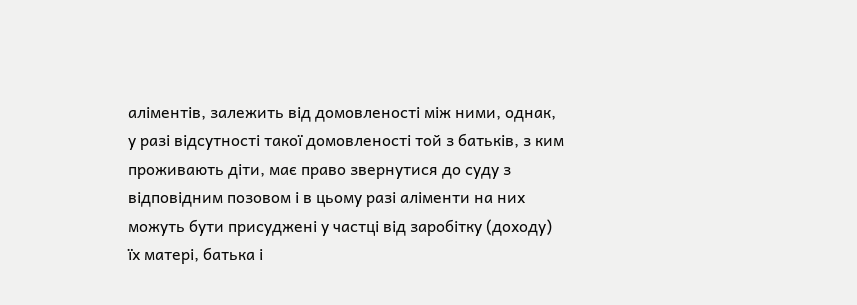аліментів, залежить від домовленості між ними, однак, у разі відсутності такої домовленості той з батьків, з ким проживають діти, має право звернутися до суду з відповідним позовом і в цьому разі аліменти на них можуть бути присуджені у частці від заробітку (доходу) їх матері, батька і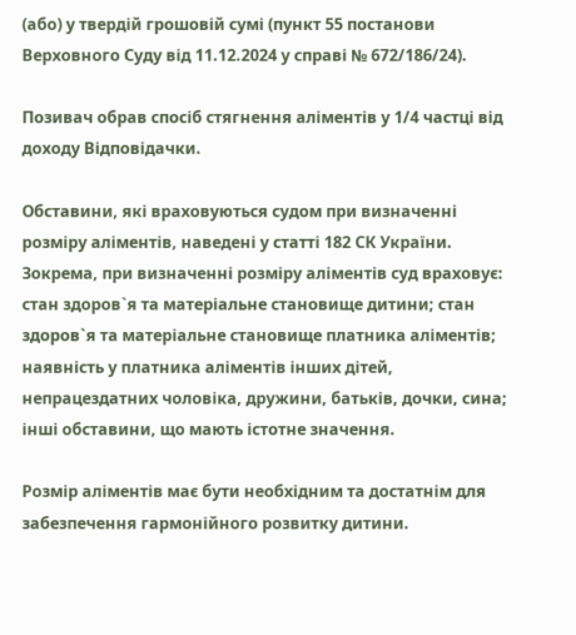(або) у твердій грошовій сумі (пункт 55 постанови Верховного Суду від 11.12.2024 у справі № 672/186/24).

Позивач обрав спосіб стягнення аліментів у 1/4 частці від доходу Відповідачки.

Обставини, які враховуються судом при визначенні розміру аліментів, наведені у статті 182 СК України. Зокрема, при визначенні розміру аліментів суд враховує: стан здоров`я та матеріальне становище дитини; стан здоров`я та матеріальне становище платника аліментів; наявність у платника аліментів інших дітей, непрацездатних чоловіка, дружини, батьків, дочки, сина; інші обставини, що мають істотне значення.

Розмір аліментів має бути необхідним та достатнім для забезпечення гармонійного розвитку дитини.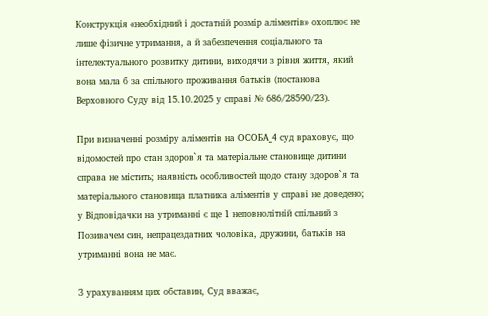Конструкція «необхідний і достатній розмір аліментів» охоплює не лише фізичне утримання, а й забезпечення соціального та інтелектуального розвитку дитини, виходячи з рівня життя, який вона мала б за спільного проживання батьків (постанова Верховного Суду від 15.10.2025 у справі № 686/28590/23).

При визначенні розміру аліментів на ОСОБА_4 суд враховує, що відомостей про стан здоров`я та матеріальне становище дитини справа не містить; наявність особливостей щодо стану здоров`я та матеріального становища платника аліментів у справі не доведено; у Відповідачки на утриманні є ще 1 неповнолітній спільний з Позивачем син, непрацездатних чоловіка, дружини, батьків на утриманні вона не має.

З урахуванням цих обставин, Суд вважає,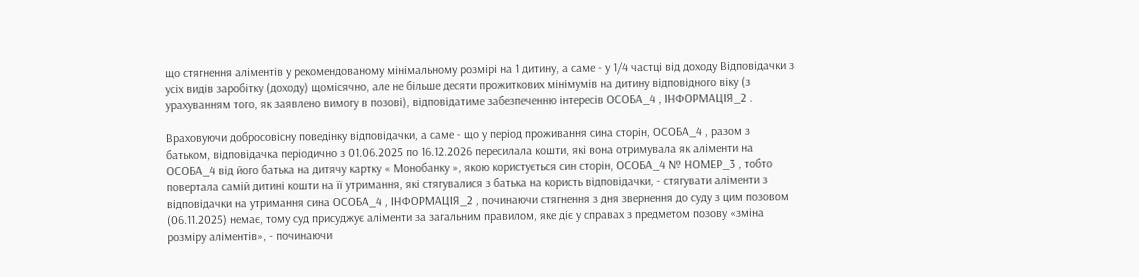що стягнення аліментів у рекомендованому мінімальному розмірі на 1 дитину, а саме - у 1/4 частці від доходу Відповідачки з усіх видів заробітку (доходу) щомісячно, але не більше десяти прожиткових мінімумів на дитину відповідного віку (з урахуванням того, як заявлено вимогу в позові), відповідатиме забезпеченню інтересів ОСОБА_4 , ІНФОРМАЦІЯ_2 .

Враховуючи добросовісну поведінку відповідачки, а саме - що у період проживання сина сторін, ОСОБА_4 , разом з батьком, відповідачка періодично з 01.06.2025 по 16.12.2026 пересилала кошти, які вона отримувала як аліменти на ОСОБА_4 від його батька на дитячу картку « Монобанку », якою користується син сторін, ОСОБА_4 № НОМЕР_3 , тобто повертала самій дитині кошти на її утримання, які стягувалися з батька на користь відповідачки, - стягувати аліменти з відповідачки на утримання сина ОСОБА_4 , ІНФОРМАЦІЯ_2 , починаючи стягнення з дня звернення до суду з цим позовом (06.11.2025) немає, тому суд присуджує аліменти за загальним правилом, яке діє у справах з предметом позову «зміна розміру аліментів», - починаючи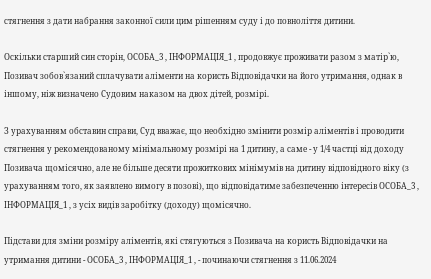стягнення з дати набрання законної сили цим рішенням суду і до повноліття дитини.

Оскільки старший син сторін, ОСОБА_3 , ІНФОРМАЦІЯ_1 , продовжує проживати разом з матір`ю, Позивач зобов`язаний сплачувати аліменти на користь Відповідачки на його утримання, однак в іншому, ніж визначено Судовим наказом на двох дітей, розмірі.

З урахуванням обставин справи, Суд вважає, що необхідно змінити розмір аліментів і проводити стягнення у рекомендованому мінімальному розмірі на 1 дитину, а саме - у 1/4 частці від доходу Позивача щомісячно, але не більше десяти прожиткових мінімумів на дитину відповідного віку (з урахуванням того, як заявлено вимогу в позові), що відповідатиме забезпеченню інтересів ОСОБА_3 , ІНФОРМАЦІЯ_1 , з усіх видів заробітку (доходу) щомісячно.

Підстави для зміни розміру аліментів, які стягуються з Позивача на користь Відповідачки на утримання дитини - ОСОБА_3 , ІНФОРМАЦІЯ_1 , - починаючи стягнення з 11.06.2024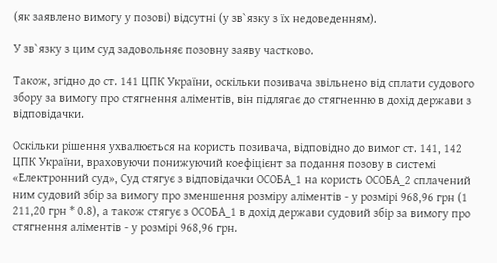(як заявлено вимогу у позові) відсутні (у зв`язку з їх недоведенням).

У зв`язку з цим суд задовольняє позовну заяву частково.

Також, згідно до ст. 141 ЦПК України, оскільки позивача звільнено від сплати судового збору за вимогу про стягнення аліментів, він підлягає до стягненню в дохід держави з відповідачки.

Оскільки рішення ухвалюється на користь позивача, відповідно до вимог ст. 141, 142 ЦПК України, враховуючи понижуючий коефіцієнт за подання позову в системі «Електронний суд», Суд стягує з відповідачки ОСОБА_1 на користь ОСОБА_2 сплачений ним судовий збір за вимогу про зменшення розміру аліментів - у розмірі 968,96 грн (1 211,20 грн * 0.8), а також стягує з ОСОБА_1 в дохід держави судовий збір за вимогу про стягнення аліментів - у розмірі 968,96 грн.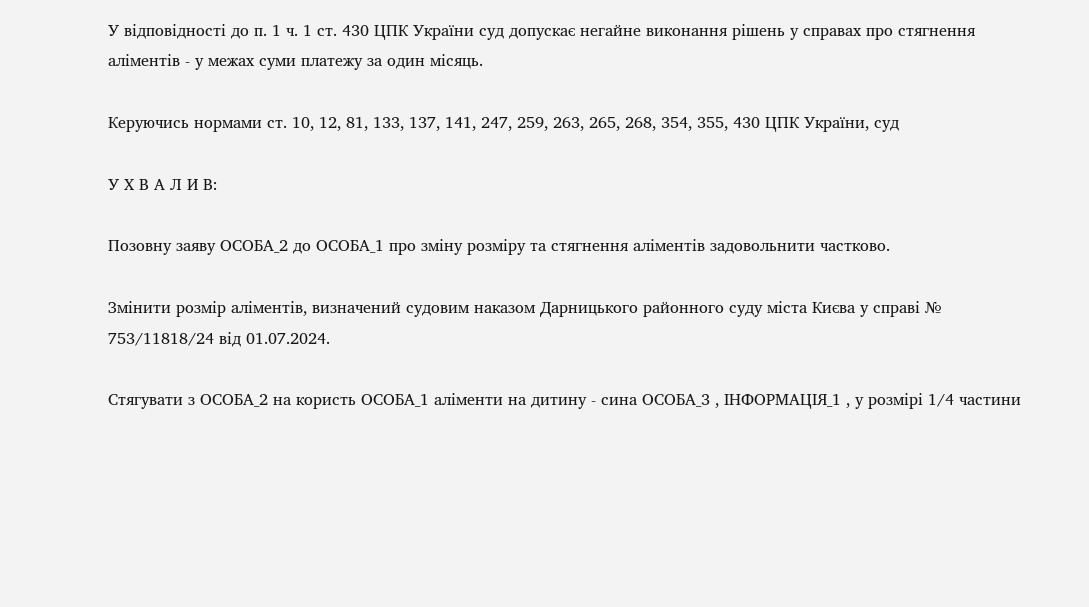У відповідності до п. 1 ч. 1 ст. 430 ЦПК України суд допускає негайне виконання рішень у справах про стягнення аліментів - у межах суми платежу за один місяць.

Керуючись нормами ст. 10, 12, 81, 133, 137, 141, 247, 259, 263, 265, 268, 354, 355, 430 ЦПК України, суд

У Х В А Л И В:

Позовну заяву ОСОБА_2 до ОСОБА_1 про зміну розміру та стягнення аліментів задовольнити частково.

Змінити розмір аліментів, визначений судовим наказом Дарницького районного суду міста Києва у справі № 753/11818/24 від 01.07.2024.

Стягувати з ОСОБА_2 на користь ОСОБА_1 аліменти на дитину - сина ОСОБА_3 , ІНФОРМАЦІЯ_1 , у розмірі 1/4 частини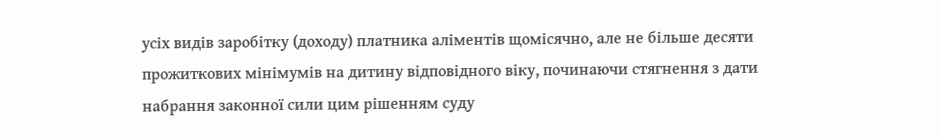усіх видів заробітку (доходу) платника аліментів щомісячно, але не більше десяти прожиткових мінімумів на дитину відповідного віку, починаючи стягнення з дати набрання законної сили цим рішенням суду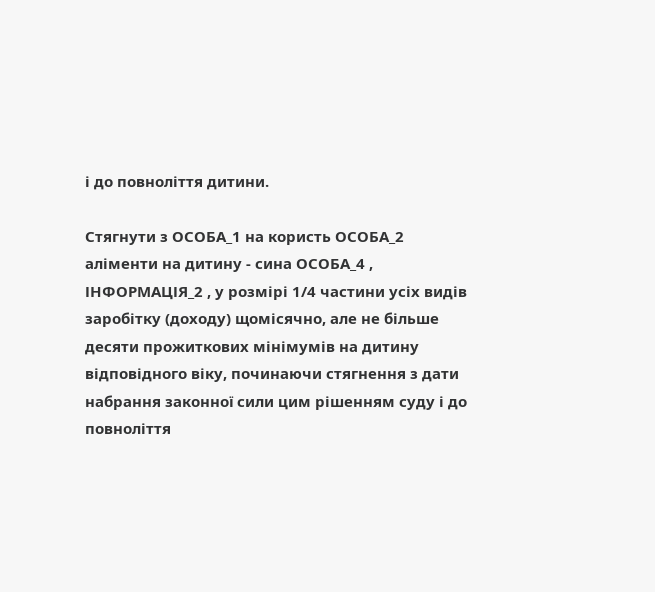і до повноліття дитини.

Стягнути з ОСОБА_1 на користь ОСОБА_2 аліменти на дитину - сина ОСОБА_4 , ІНФОРМАЦІЯ_2 , у розмірі 1/4 частини усіх видів заробітку (доходу) щомісячно, але не більше десяти прожиткових мінімумів на дитину відповідного віку, починаючи стягнення з дати набрання законної сили цим рішенням суду і до повноліття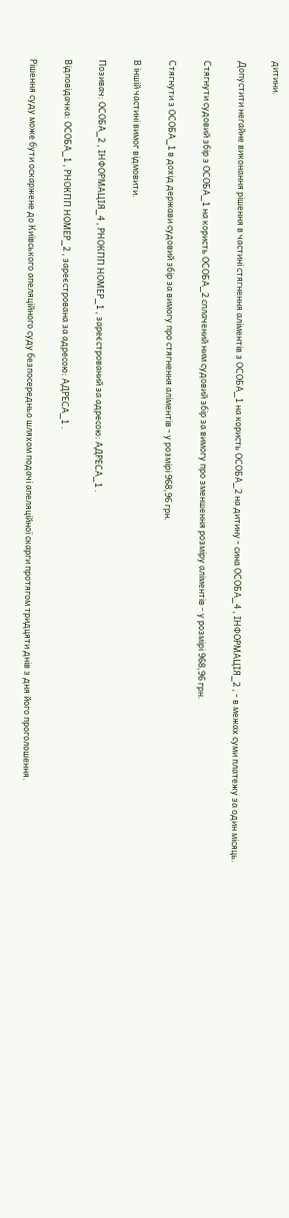дитини.

Допустити негайне виконання рішення в частині стягнення аліментів з ОСОБА_1 на користь ОСОБА_2 на дитину - сина ОСОБА_4 , ІНФОРМАЦІЯ_2 , - в межах суми платежу за один місяць.

Стягнути судовий збір з ОСОБА_1 на користь ОСОБА_2 сплачений ним судовий збір за вимогу про зменшення розміру аліментів - у розмірі 968,96 грн.

Стягнути з ОСОБА_1 в дохід держави судовий збір за вимогу про стягнення аліментів - у розмірі 968,96 грн.

В іншій частині вимог відмовити.

Позивач: ОСОБА_2 , ІНФОРМАЦІЯ_4 , РНОКПП НОМЕР_1 , зареєстрований за адресою: АДРЕСА_1 .

Відповідачка: ОСОБА_1 , РНОКПП НОМЕР_2 , зареєстрована за адресою: АДРЕСА_1 .

Рішення суду може бути оскаржене до Київського апеляційного суду безпосередньо шляхом подачі апеляційної скарги протягом тридцяти днів з дня його проголошення.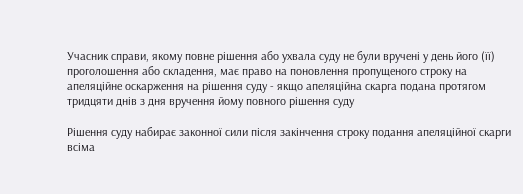Учасник справи, якому повне рішення або ухвала суду не були вручені у день його (її) проголошення або складення, має право на поновлення пропущеного строку на апеляційне оскарження на рішення суду - якщо апеляційна скарга подана протягом тридцяти днів з дня вручення йому повного рішення суду

Рішення суду набирає законної сили після закінчення строку подання апеляційної скарги всіма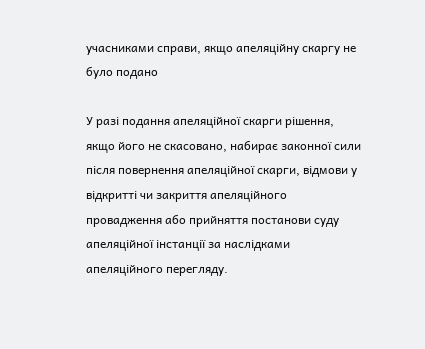учасниками справи, якщо апеляційну скаргу не було подано

У разі подання апеляційної скарги рішення, якщо його не скасовано, набирає законної сили після повернення апеляційної скарги, відмови у відкритті чи закриття апеляційного провадження або прийняття постанови суду апеляційної інстанції за наслідками апеляційного перегляду.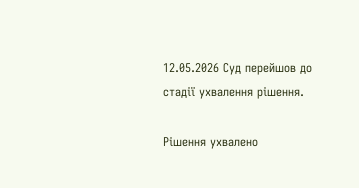12.05.2026 Суд перейшов до стадії ухвалення рішення.

Рішення ухвалено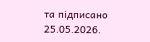та підписано 25.05.2026.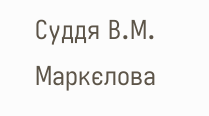Суддя В.М. Маркєлова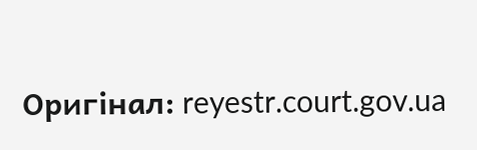Оригінал: reyestr.court.gov.ua